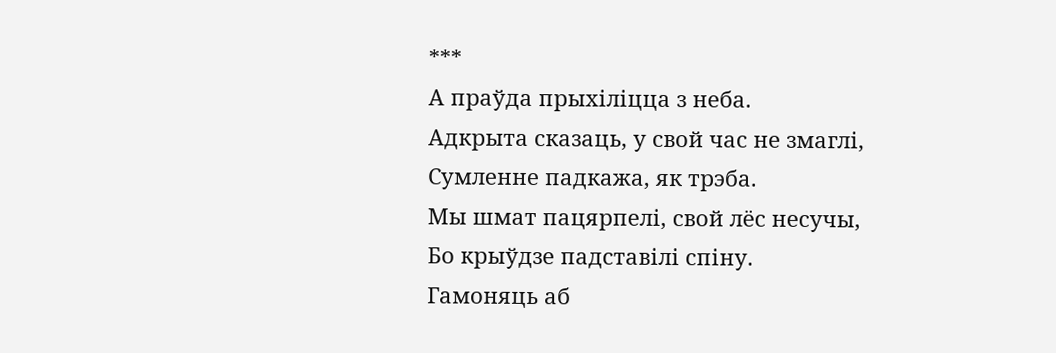***
А праўда прыхіліцца з неба.
Адкрыта сказаць, у свой час не змаглі,
Сумленне падкажа, як трэба.
Мы шмат пацярпелі, свой лёс несучы,
Бо крыўдзе падставілі спіну.
Гамоняць аб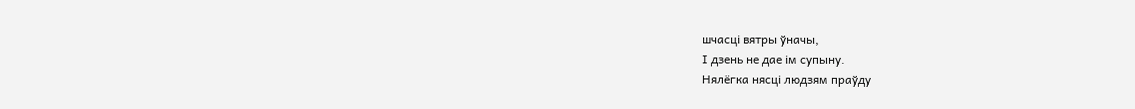шчасці вятры ўначы,
І дзень не дае ім супыну.
Нялёгка нясці людзям праўду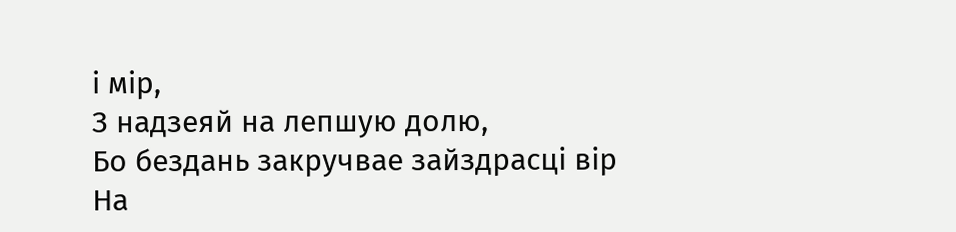і мір,
З надзеяй на лепшую долю,
Бо бездань закручвае зайздрасці вір
На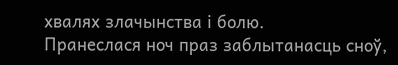хвалях злачынства і болю.
Пранеслася ноч праз заблытанасць сноў,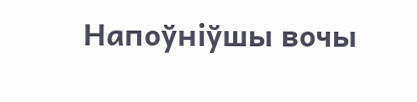Напоўніўшы вочы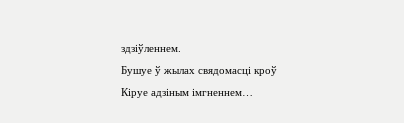здзіўленнем.
Бушуе ў жылах свядомасці кроў
Кіруе адзіным імгненнем…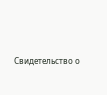Свидетельство о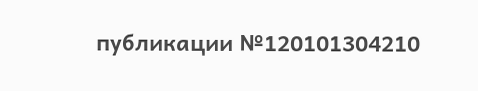публикации №120101304210